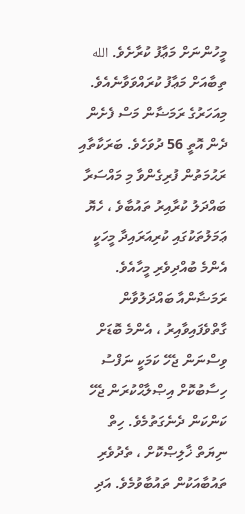މީހުންނަށް މަޢާފު ކުރާށެވެ. الله ތިބާއަށް މަޢާފު ކުރައްވަވާނެއެވެ.
މިއަހަރުގެ ރަމަޟާން މަސް ފެށެން ދެން އޮތީ 56 ދުވަހެވެ. ބަރަކާތާއި ރަޙުމަތުން ފުރިގެންވާ މި މައްސަރާ ބައްދަލު ކުރާއިރު ތައުބާވެ ، ހެޔޮ ޢަމަލުތަކުގައި ކުރިއަރައިދާ މީހަކީ އެންމެ ބުއްދިވެރި މީހާއެވެ.
ރަމަޟާންއާ ބައްދަލުވާން ގާތްވެފައިވާއިރު ، އެންމެ ބޮޑަށް ވިސްނަން ޖެހޭ ކަމަކީ ނަފްސު ހިސާބުކޮށް އިޞްލާޙްކުރަން ޖެހޭ ކަންކަން ދެނެގަތުމެވެ. ހިތް ނިޔަތް ޚާލިޞްކޮށް ، ތެދުވެރި ތައުބާއަކުން ތައުބާވުމެވެ. އަދި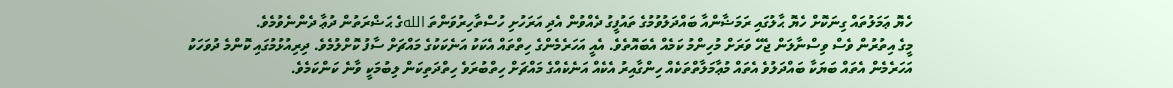ހެޔޮ ޢަމަލުތައް ގިނަކޮށް ހެޔޮ ޙާލުގައި ރަމަޟާންއާ ބައްދަލުވުމުގެ ތައުފީގު ދެއްވުން އެދި އަރަހުށި ހުސްތާހިރުވަންތަ اللهގެ ޙަޟްރަތުން ދުޢާ ދެންނެވުމެވެ.
މީގެ އިތުރުން ވެސް ވިސްނާލަން ޖެހޭ ވަރަށް މުހިންމު ކަމެއް އެބައޮތެވެ. އެއީ އަހަރެމެންގެ ހިތްތައް އެކަކު އަނެކަކުގެ މައްޗަށް ސާފު ކޮށްލުމެވެ. ދިރިއުޅުމުގައި ކޮންމެ ދުވަހަކު އަހަރެމެން އެތައް ބަޔަކާ ބައްދަލުވެ އެތައް މުޢާމަލާތްތަކެއް ހިންގާއިރު އެކެއް އަނެކެއްގެ މައްޗަށް ހިތްބުރަވެ ހިތްދަތިކަން ލިބުމަކީ ވާނެ ކަންކަމެވެ.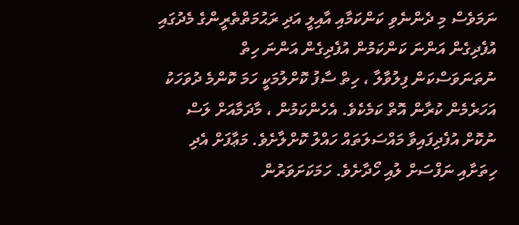ނަމަވެސް މި ދެންނެވި ކަންކަމާއި އާއިލީ އަދި ރަޙުމަތްތެރީންގެ މެދުގައި އުފެދިގެން އަންނަ ކަންކަމުން އުފެދިގެން އަންނަ ހިތް ނުތަނަވަސްކަން ފިލުވާލާ ، ހިތް ސާފު ކޮށްލުމަކީ ހަމަ ކޮންމެ ދުވަހަކު އަހަރެމެން ކުރާން އޮތް ކަމެކެވެ. އެހެންކަމުން ، މާދަމާއަށް ލަސް ނުކޮށް އުފެދިފައިވާ މައްސަލަތައް ހައްލު ކޮށްލާށެވެ. މަޢާފަށް އެދި ހިތަށާއި ނަފްސަށް ލުއި ހޯދާށެވެ. ހަމަކަށަވަރުން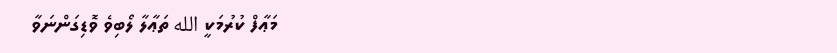މަޢާފް ކުރުމަކީ الله ތަޢާލާ ލޯބިވެ ވޮޑިގަންނަވާ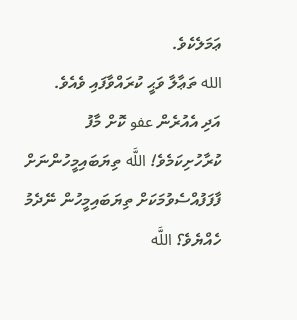ޢަމަލެކެވެ.
الله ތަޢާލާ ވަޙީ ކުރައްވާފައި ވެއެވެ.
އަދި އެއުރެން عفو ކޮށް މާފު ކުރާހުށިކަމެވެ! اللَّه ތިޔަބައިމީހުންނަށް ފާފަފުއްސެވުމަކަށް ތިޔަބައިމީހުން ނޭދެމު ހެއްޔެވެ؟ اللَّه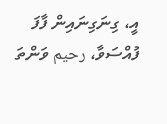އީ، ގިނަގިނައިން ފާފަ ފުއްސަވާ، رحيم ވަންތަ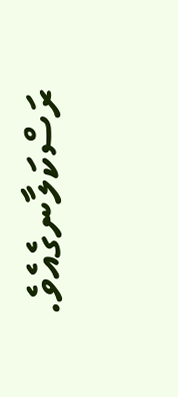ރަސްކަލާނގެއެވެ.